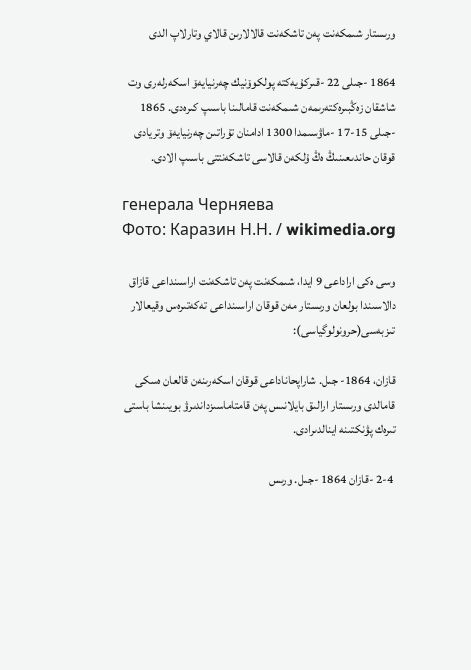ورىستار شىمكەنت پەن تاشكەنت قالالارىن قالاي وتارلاپ الدى

1864 -جىلى 22 -قىركۇيەكتە پولكوۆنيك چەرنيايەۆ اسكەرلەرى وت شاشقان زەڭبىرەكتەرىمەن شىمكەنت قامالىنا باسىپ كىرەدى. 1865 -جىلى 15-17 -ماۋسىمدا 1300 ادامنان تۇراتىن چەرنيايەۆ وتريادى قوقان حاندىعىنىڭ ەڭ ۇلكەن قالاسى تاشكەنتتى باسىپ الادى.

генерала Черняева
Фото: Каразин Н.Н. / wikimedia.org

وسى ەكى اراداعى 9 ايدا، شىمكەنت پەن تاشكەنت اراسىنداعى قازاق دالاسىندا بولعان ورىستار مەن قوقان اراسىنداعى تەكەتىرەس وقيعالار تىزبەسى(حرونولوگياسى):

قازان، 1864- جىل. شاراپحاناداعى قوقان اسكەرىنەن قالعان ەسكى قامالدى ورىستار ارالىق بايلانىس پەن قامتاماسىزداندىرۋ بويىنشا باستى تىرەك پۋنكتىنە اينالدىرادى.

 2-4 -قازان 1864 -جىل. ورىس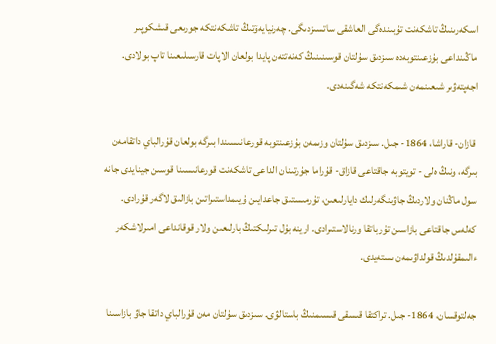اسكەرىنىڭ تاشكەنت تۇبىندەگى العاشقى ساتسىزدىگى. چەرنيايەۆتىڭ تاشكەنتكە جورىعى قىشكوپىر ماڭىنداعى بۇزعىنتوبەدە سىزدىق سۇلتان قوسىنىنىڭ كەنەتتەن پايدا بولعان الاپات قارسىلىعىنا تاپ بولادى. اجەپتەۋىر شىعىنمەن شىمكەنتكە شەگىنەدى.

 قازان- قاراشا، 1864- جىل. سىزدىق سۇلتان وزىمەن بۇزعىنتوبە قورعانىسىندا بىرگە بولعان قۇرالباي داتقامەن بىرگە، ونىڭ ەلى - تويتوبە جاقتاعى قازاق- قۇراما جۇرتىنان الداعى تاشكەنت قورعانىسىنا قوسىن جينايدى جانە سول ماڭنان ولاردىڭ جاۋىنگەرلىك دايارلىعىن، تۇرمىستىق جاعدايىن ۇيىمداستىراتىن بازالىق لاگەر قۇرادى. كەلەس جاقتاعى بازاسىن تۇرباتقا ورنالاستىرادى. ارينە بۇل تىرلىكتىڭ بارلىعىن ولار قوقانداعى امىرلاشكەر ءالىمقۇلدىڭ قولداۋىمەن ىستەيدى.

جەلتوقسان، 1864- جىل. تراكتقا قىسقى قىسىمنىڭ باستالۋى. سىزدىق سۇلتان مەن قۇرالباي داتقا جاۋ بازاسىنا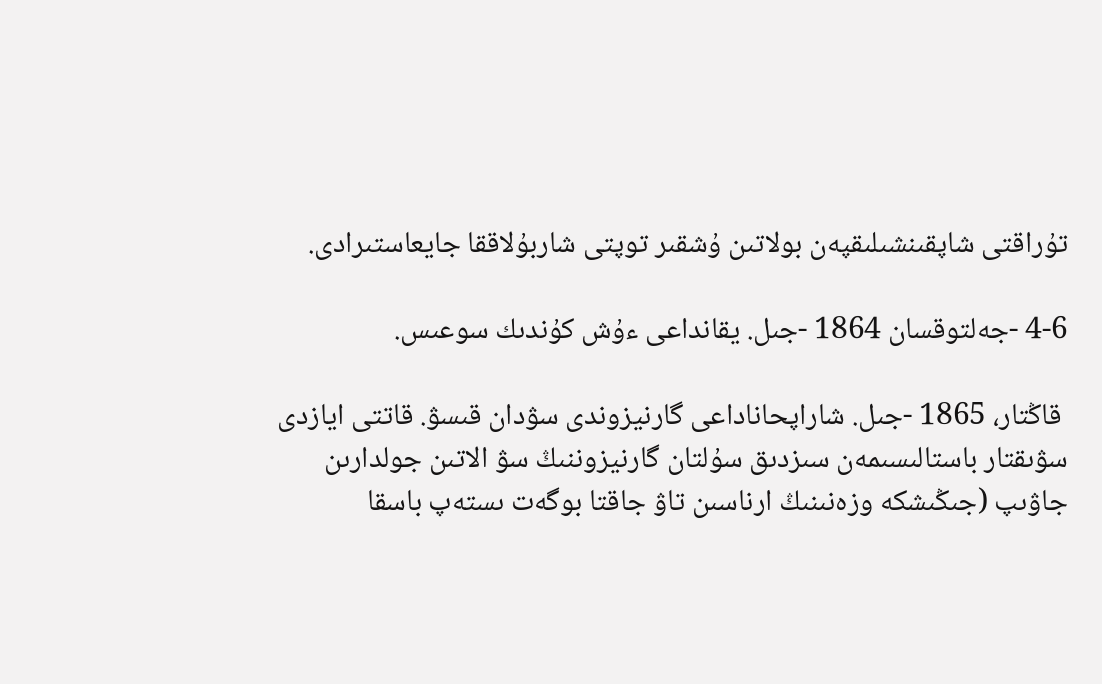تۇراقتى شاپقىنشىلىقپەن بولاتىن ۇشقىر توپتى شاربۇلاققا جايعاستىرادى.

4-6 -جەلتوقسان 1864 -جىل. يقانداعى ءۇش كۇندىك سوعىس.

 قاڭتار، 1865 -جىل. شاراپحاناداعى گارنيزوندى سۋدان قىسۋ. قاتتى ايازدى سۋىقتار باستالىسىمەن سىزدىق سۇلتان گارنيزوننىڭ سۋ الاتىن جولدارىن جاۋىپ (جىڭىشكە وزەنىنىڭ ارناسىن تاۋ جاقتا بوگەت ىستەپ باسقا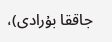جاققا بۇرادى)،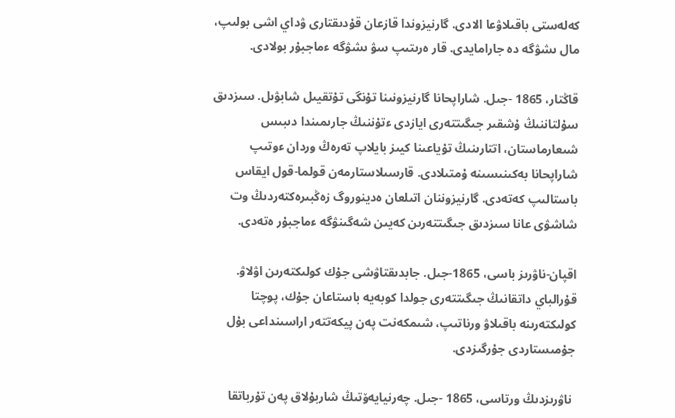كەلەستى باقىلاۋعا الادى. گارنيزوندا قازعان قۇدىقتارى ۋداي اشى بولىپ، مال ىشۋگە دە جارامايدى. قار ەرىتىپ سۋ ىشۋگە ءماجبۇر بولادى.

قاڭتار، 1865 -جىل. شاراپحانا گارنيزونىنا تۇنگى تۇتقيىل شابۋىل. سىزدىق سۇلتاننىڭ ۇشقىر جىگىتتەرى ايازدى ءتۇننىڭ جارىمىندا دىبىس شىعارماستان، اتتارىنىڭ تۇياعىنا كيىز بايلاپ تەرەڭ وردان ءوتىپ شاراپحانا بەكىنىسىنە ۇمتىلادى. قارسىلاستارمەن قولما-قول ايقاس باستالىپ كەتەدى. گارنيزوننان اتىلعان ەدينوروگ زەڭبىرەكتەردىڭ وت شاشۋى عانا سىزدىق جىگىتتەرىن كەيىن شەگىنۋگە ءماجبۇر ەتەدى.

اقپان-ناۋرىز باسى، 1865-جىل. جابدىقتاۋشى جۇك كولىكتەرىن اۋلاۋ. قۇرالباي داتقانىڭ جىگىتتەرى جولدا كوبەيە باستاعان جۇك، پوچتا كولىكتەرىنە باقىلاۋ ورناتىپ، شىمكەنت پەن پيكەتتەر اراسىنداعى بۇل جۇمىستاردى جۇرگىزدى.

 ناۋرىزدىڭ ورتاسى، 1865 -جىل. چەرنيايەۆتىڭ شاربۇلاق پەن تۇرباتقا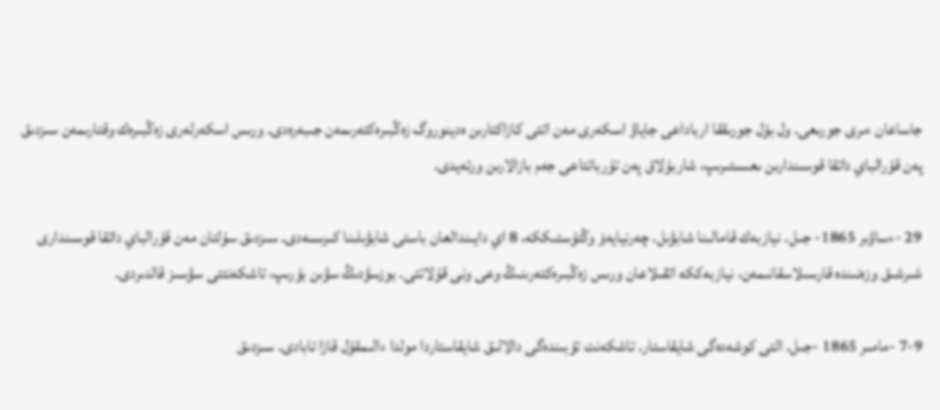جاساعان ءىرى جورىعى. ول بۇل جورىققا ارباداعى جاياۋ اسكەرى مەن اتتى كازاكتارىن ەدينوروگ زەڭبىرەكتەرىمەن جىبەرەدى. ورىس اسكەرلەرى زەڭبىرەك وقتارىمەن سىزدىق پەن قۇرالباي داتقا قوسىندارىن ىعىستىرىپ، شاربۇلاق پەن تۇرباتتاعى جەم بازالارىن ورتەيدى.

29 -ءساۋىر 1865- جىل. نيازبەك قامالىنا شابۋىل. چەرنيايەۆ وڭتۇستىككە، 8 اي دايىندالعان باستى شابۋىلىنا كىرىسەدى. سىزدىق سۇلتان مەن قۇرالباي داتقا قوسىندارى شىرشىق وزەنىندە قارسىلاسقانىمەن، نيازبەككە اتقىلاعان ورىس زەڭبىرەكتەرىنىڭ وعى ونى قۇلاتتى. بوزسۋدىڭ سۋىن بۇرىپ، تاشكەنتتى سۋسىز قالدىردى.

7-9 -مامىر 1865 -جىل. التى كوشەدەگى شايقاستار. تاشكەنت تۇبىندەگى دالالىق شايقاستاردا مولدا ءالىمقۇل قازا تابادى. سىزدىق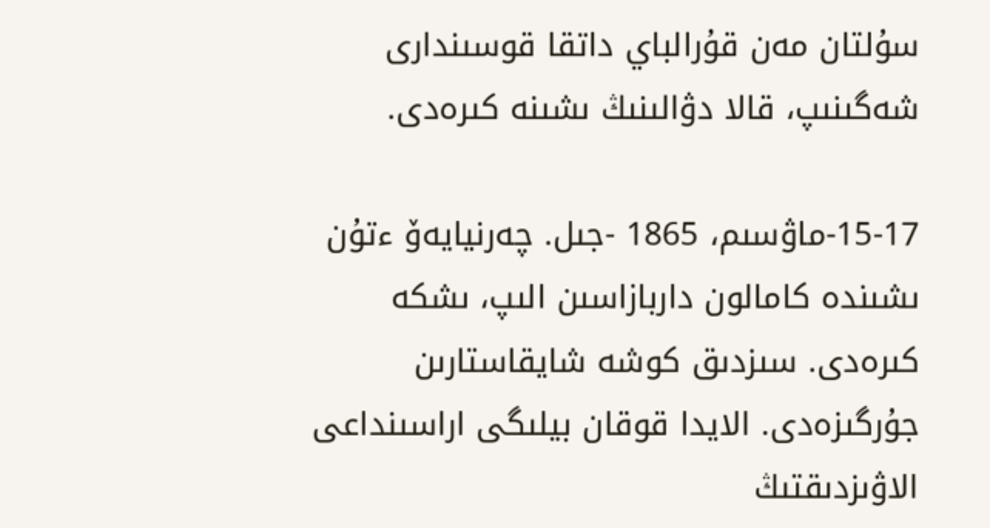سۇلتان مەن قۇرالباي داتقا قوسىندارى شەگىنىپ، قالا دۋالىنىڭ ىشىنە كىرەدى.

15-17-ماۋسىم، 1865 -جىل. چەرنيايەۆ ءتۇن ىشىندە كامالون داربازاسىن الىپ، ىشكە كىرەدى. سىزدىق كوشە شايقاستارىن جۇرگىزەدى. الايدا قوقان بيلىگى اراسىنداعى الاۋىزدىقتىڭ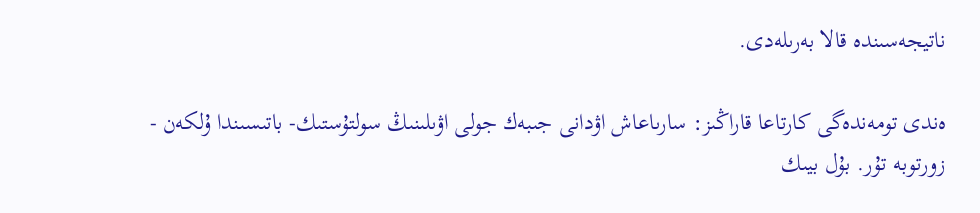ناتيجەسىندە قالا بەرىلەدى.

ەندى تومەندەگى كارتاعا قاراڭىز: سارىاعاش اۋدانى جىبەك جولى اۋىلىنىڭ سولتۇستىك- باتىسىندا ۇلكەن - زورتوبە تۇر. بۇل بيىك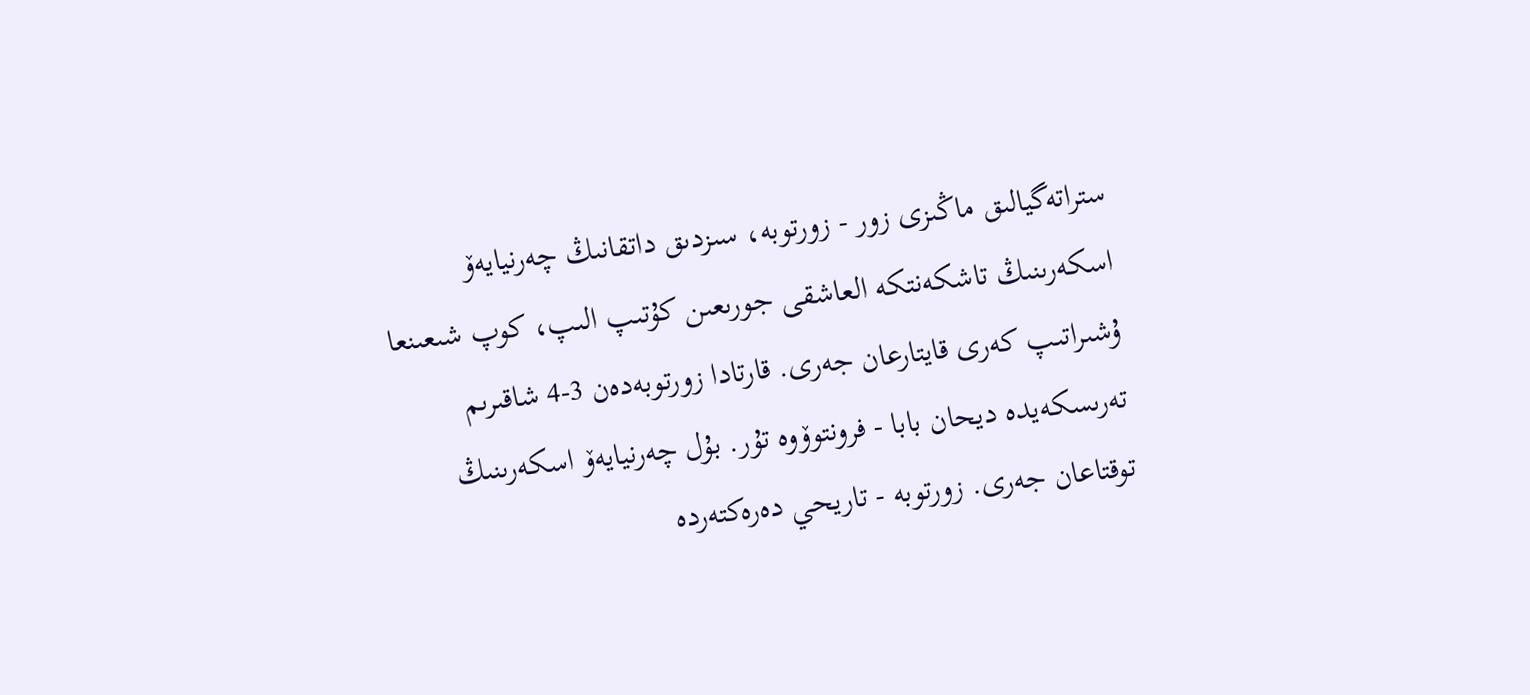ستراتەگيالىق ماڭىزى زور - زورتوبە، سىزدىق داتقانىڭ چەرنيايەۆ اسكەرىنىڭ تاشكەنتكە العاشقى جورىعىن كۇتىپ الىپ، كوپ شىعىنعا ۇشىراتىپ كەرى قايتارعان جەرى. قارتادا زورتوبەدەن 3-4 شاقىرىم تەرىسكەيدە ديحان بابا - فرونتوۆوە تۇر. بۇل چەرنيايەۆ اسكەرىنىڭ توقتاعان جەرى. زورتوبە - تاريحي دەرەكتەردە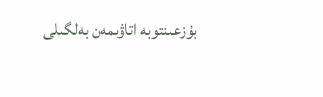بۇزعىنتوبە اتاۋىمەن بەلگىلى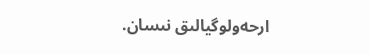ارحەولوگيالىق نىسان.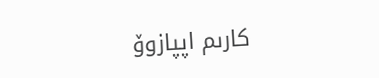كارىم اپپازوۆ